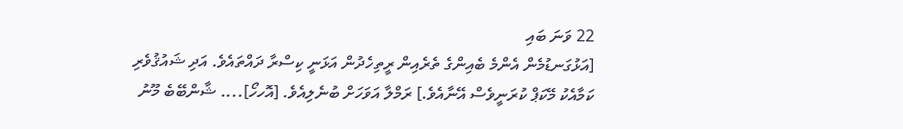22 ވަނަ ބައި
[އަޅުގަނޑުމެން އެންމެ ބެއިންގެ ތެރެއިން ރީތިހެދުން އަޅަނީ ކިސްރާ ދައްތައެވެ. އަދި ޝައުޤުވެރި ކަމާއެކު މޭކަޕް ކުރަނީވެސް އޭނާއެވެ.] ރަމްލާ އަވަހަށް ބުނެލިއެވެ. [އޮހހޯ].... ޝާންބޭބެ މޫނު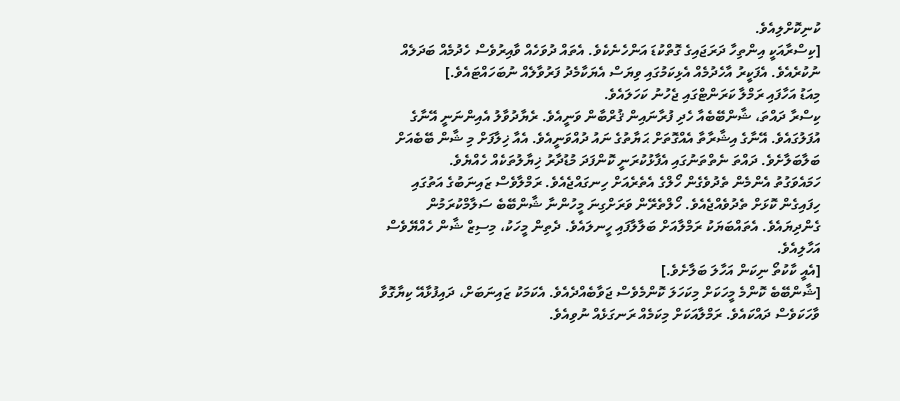ކުނިކޮށްލިއެވެ.
[ކިސްރާއަކީ އިންތިހާ ދަރަޖައިގެ ގޮތްކުޑަ އަންހެނެކެވެ. އެތައް ދުވަހެއް ވާއިރުވެސް ހެދުމެއް ބަދަލެއް ނުކުރެއެވެ. އެފަކީރު އާހެދުމެއް އެޅިކަމުގައި ވިޔަސް އެޔަކާމެދު ފަރުވާލެއް ނުބަހައްޓައެވެ.]
މިއަޑު އަހާފައި ރަމްލާ ކަރަންޓްގައި ޖެހުނު ކަހަލައެވެ.
ކިސްރާ ދައްތަ، ޝާންބޭބެއާ ހެދި ފުރާނައިން ޤުރްބާން ވަނީއެވެ. ރެޔާދުވާލު އެއިންނަނީ އޭނާގެ އުފަލުގައެވެ. އޭނާގެ އިޝާރާތާ އެއްގޮތަށް ޙަޔާތުގެ ނައު ދުއްވަނީއެވެ. އެއާ ޚިލާފަށް މި ޝާން ބޭބެއަށް ބަލާބަލާށެވެ. ދައްތަ ނެތްތަނުގައި އެފާޅުކުރަނީ ކޮންފަދަ މުޑުދާރު ޚިޔާލުތަކެއް ހެއްޔެވެ.
ހަމައެވަގުތު އެންމެން ތެދުވެގެން ހޯލްގެ އެތެރެއަށް ހިނގައްޖެއެވެ. ރަމްލާވެސް ޒައިނަބުގެ އަތުގައި ހިފައިގެން ކޮޅަށް ތެދުވެއްޖެއެވެ. ހޯލްތެރޭން ވަރަށްގިނަ މީހުންނާ ޝާންބޭބެ ސަލާމްކުރަމުން ގެންދިޔައެވެ. އެތައްބަޔަކު ރަމްލާއަށް ބަލާލާފައި ހީނލައެވެ. ދެތިން މީހަކު، މިސިޒް ޝާން ހެއްޔޭވެސް އަހާލިއެވެ.
[އެއީ ކާކުތޯ ނިކަން އަހާލަ ބަލާށެވެ.]
[ޝާންބޭބެ ކޮންމެ މީހަކަށް މިކަހަލަ ކޮންމެވެސް ޖަވާބެއްދެއެވެ. އެކަމަކު ޒައިނަބަށް، ދައިފުޅާއޭ ކިޔާގޮވާ ވާހަކަވެސް ދައްކައެވެ. ރަމްލާއަކަށް މިކަމެއް ރަނގަޅެއް ނުވިއެވެ.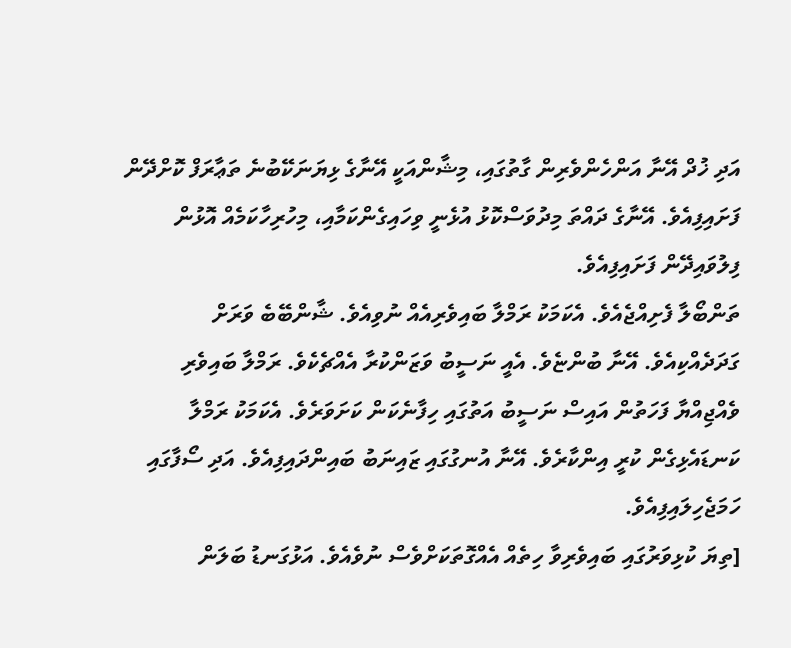އަދި ޚުދް އޭނާ އަންހެންވެރިން ގާތުގައި، މިޝާންއަކީ އޭނާގެ ޅިޔަނަކޭބުނެ ތަޢާރަފް ކޮށްދޭން ފަށައިފިއެވެ. އޭނާގެ ދައްތަ މިދުވަސްކޮޅު އުޅެނީ ވިހައިގެންކަމާއި، މިހުރިހާކަމެއް އޮޅުން ފިލުވައިދޭން ފަށައިފިއެވެ.
ތަންބޯލާ ފެށިއްޖެއެވެ. އެކަމަކު ރަމްލާ ބައިވެރިއެއް ނުވިއެވެ. ޝާންބޭބެ ވަރަށް ގަދަދެއްކިއެވެ. އޭނާ ބުންޏެވެ. އެއީ ނަސީބު ވަޒަންކުރާ އެއްޗެކެވެ. ރަމްލާ ބައިވެރި ވެއްޖިއްޔާ ފަހަތުން އައިސް ނަސީބު އަތުގައި ހިފާނެކަން ކަށަވަރެވެ. އެކަމަކު ރަމްލާ ކަނޑައެޅިގެން ކުރީ އިންކާރެވެ. އޭނާ އުނގުގައި ޒައިނަބު ބައިންދައިފިއެވެ. އަދި ސޯފާގައި ހަމަޖެހިލައިފިއެވެ.
[ތިޔަ ކުޅިވަރުގައި ބައިވެރިވާ ހިތެއް އެއްގޮތަކަށްވެސް ނުވެއެވެ. އަޅުގަނޑު ބަލަން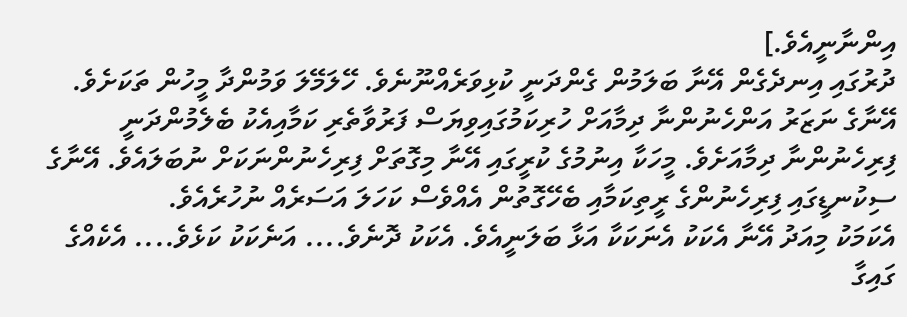އިންނާނީއެވެ.]
ދުރުގައި އިނދެގެން އޭނާ ބަލަމުން ގެންދަނީ ކުޅިވަރެއްނޫނެވެ. ހޭލަމޭލަ ވަމުންދާ މީހުން ތަކަށެވެ. އޭނާގެ ނަޒަރު އަންހެނުންނާ ދިމާއަށް ހުރިކަމުގައިވިޔަސް ފަރުވާތެރި ކަމާއިއެކު ބެލެމުންދަނީ ފިރިހެނުންނާ ދިމާއަށެވެ. މީހަކާ އިނުމުގެ ކުރީގައި އޭނާ މިގޮތަށް ފިރިހެނުންނަކަށް ނުބަލައެވެ. އޭނާގެ ސިކުނޑީގައި ފިރިހެނުންގެ ރީތިކަމާއި ބެހޭގޮތުން އެއްވެސް ކަހަލަ އަސަރެއް ނުހުރެއެވެ.
އެކަމަކު މިއަދު އޭނާ އެކަކު އެނަކަކާ އަޅާ ބަލަނީއެވެ. އެކަކު ދޮނެވެ.... އަނެކަކު ކަޅެވެ.... އެކެއްގެ ގައިގާ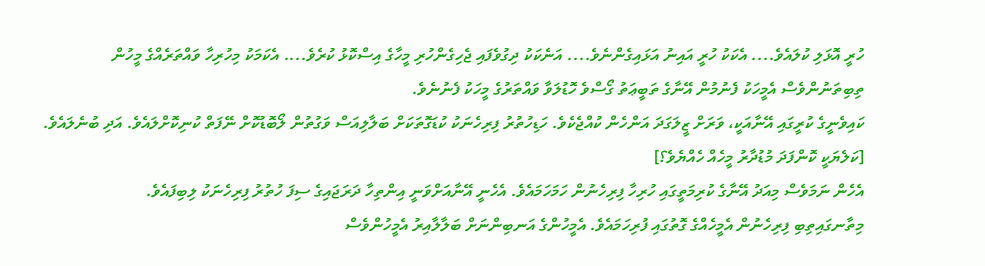ހުރީ އޮޅަލި ކުލައެވެ.... އެކަކު ހުރީ އައިނު އަޅައިގެންނެވެ.... އަނެކަކު ދިގުވެފައި ޖެހިގެންހުރި މީހާގެ އިސްކޮޅު ކުރެވެ.... އެކަމަކު މިހުރިހާ ވައްތަރެއްގެ މީހުން ތިބިތަނުންވެސް އެމީހަކު ފެނުމުން އޭނާގެ ތަބީޢަތު ގޯސްވެ ހޮޑުލަވާ ވައްތަރުގެ މީހަކު ފެނުނެވެ.
ކައިވެނީގެ ކުރީގައި އޭނާއަކީ، ވަރަށް ޒީލަގަދަ އަންހެން ކުއްޖެކެވެ. ހަޑިހުތުރު ފިރިހެނަކު ކުޑަގޮތަކަށް ބަލާލިއަސް ވަގުތުން ލޯބޮޑުކޮށް ނޭފަތް ކުނިކޮށްލައެވެ. އަދި ބުނެލައެވެ.
[ކަލެޔަކީ ކޮންފަދަ މުޑުދާރު މީހެއް ހެއްޔެވެ؟]
އެހެން ނަމަވެސް މިއަދު އޭނާގެ ކުރިމަތީގައި ހުރިހާ ފިރިހެނުން ހަމަހަމައެވެ. އެހެނީ އޭނާއަށްވަނީ އިންތިހާ ދަރަޖައިގެ ސިފަ ހުތުރު ފިރިހެނަކު ލިބިފައެވެ.
މިތާނގައިތިބި ފިރިހެނުން އެމީހެއްގެ ގޮތުގައި ފުރިހަމައެވެ. އެމީހުންގެ އަނބިންނަށް ބަލާލާއިރު އެމީހުންވެސް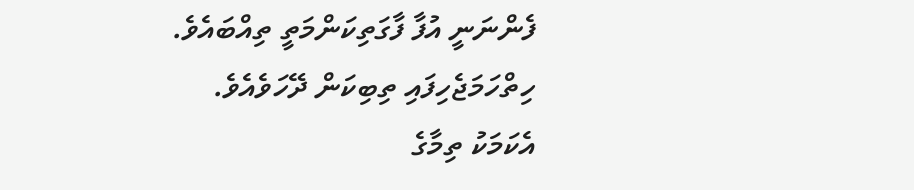ފެންނަނީ އުފާ ފާގަތިކަންމަތީ ތިއްބައެވެ. ހިތްހަމަޖެހިފައި ތިބިކަން ދޭހަވެއެވެ. އެކަމަކު ތިމާގެ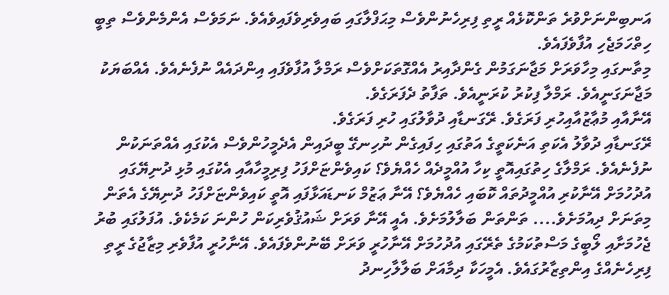އަނބިންނަށްވުރެ ތަންކޮޅެއް ރީތި ފިރިހެނުންވެސް މިޙަފްލާގައި ބައިވެރިވެފައިވެއެވެ. ނަމަވެސް އެންމެންވެސް ތިބީ ހިތްހަމަޖެހި އުފާވެފައެވެ.
މިތާނގައި މިހާވަރަށް މަޖާނަގަމުން ގެންދާއިރު އެއްގޮތަކަށްވެސް ރަމްލާ އުފާވެފައި އިންދައެއް ނުފެނެއެވެ. އެއްބަޔަކު މަޖާނަގަނީއެވެ. ރަމްލާ ފިކުރު ކުރަނީއެވެ. ތަފާތު ދެފަރަގެވެ.
އޭނާއާއި މުޢާޒުއާއިހުރި ފަރަގެވެ. ރޭގަނޑާއި ދުވާލުގައި ހުރި ފަރަގެވެ.
ރޭގަނޑާއި ދުވާލު އެކަތި އަނެކަތީގެ އަތުގައި ހިފައިގެން ނުހިނގޭ ބީދައިން އެދެމީހުންވެސް އެކުގައި އެއްތަނަކުން ނުފެނެއެވެ. ރަމްލާގެ ހިތުގައިއޮތީ ކިހާ އުއްމީދެއް ހެއްޔެވެ؟ ކައިވެންޏަށްފަހު ފިރިމީހާއާއި އެކުގައި މުޅި ދުނިޔޭގައި އުދުހުމަށް އޭނާކުރި އުއްމީދުތައް ކޮބައި ހެއްޔެވެ؟ އޭނާ ޢަޒުމް ކަނޑައަޅާފައި އޮތީ ކައިވެންޏަށްފަހު ދުނިޔޭގެ އެތަން މިތަނަށް ދިއުމަށެވެ.... ތަންތަން ބަލާލުމަށެވެ. އެއީ އޭނާ ވަރަށް ޝައުޤުވެރިކަން ހުންނަ ކަމެކެވެ. އުފަލުގައި ބުރު ޖެހުމަށާއި ލޯބީގެ މަސްތުކަމުގެ ތެރޭގައި އުދުހުމަށް އޭނާހުރީ ވަރަށް ބޭނުންވެފައެވެ. އޭނާހުރީ އުފާވެރި މިޒާޖުގެ ރީތި ފިރިހެނެއްގެ އިންތިޒާރުގައެވެ. އެމީހަކާ ދިމާއަށް ބަލާލާހިނދު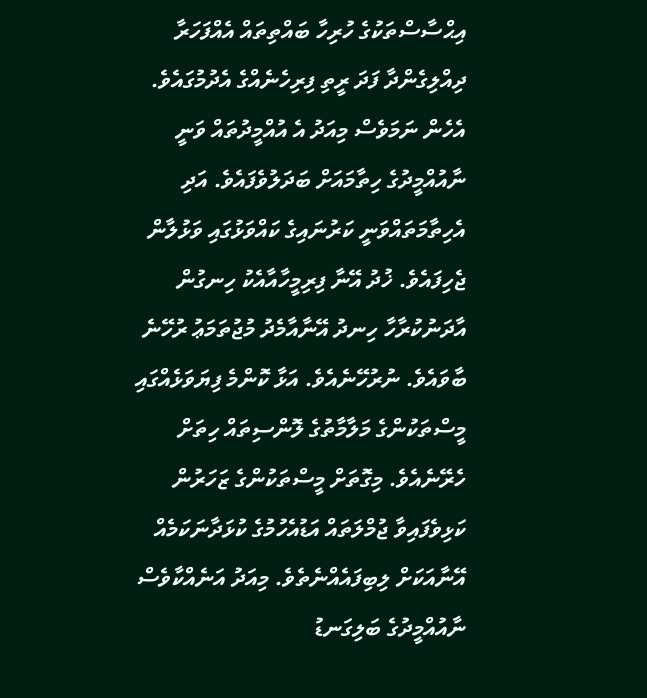އިޙްސާސްތަކުގެ ހުރިހާ ބައްތިތައް އެއްފަހަރާ ދިއްލިގެންދާ ފަދަ ރީތި ފިރިހެނެއްގެ އެދުމުގައެވެ.
އެހެން ނަމަވެސް މިއަދު އެ އުއްމީދުތައް ވަނީ ނާއުއްމީދުގެ ހިތާމައަށް ބަދަލުވެފައެވެ. އަދި އެހިތާމަތައްވަނީ ކަރުނައިގެ ކައްވަޅުގައި ވަޅުލާން ޖެހިފައެވެ. ޚުދު އޭނާ ފިރިމީހާއާއެކު ހިނގުން އާދަނުކުރާހާ ހިނދު އޭނާއާމެދު މުޖުތަމަޢު ރުހޭނެ ބާވައެވެ. ނުރުހޭނެއެވެ. އަޅާ ކޮންމެ ފިޔަވަޅެއްގައި މީސްތަކުންގެ މަލާމާތުގެ ލޮންސިތައް ހިތަށް ހެރޭނެއެވެ. މިގޮތަށް މީސްތަކުންގެ ޒަހަރުން ކަޅިވެފައިވާ ޖުމްލަތައް އަޑުއެހުމުގެ ކުޅަދާނަކަމެއް އޭނާއަކަށް ލިބިފައެއްނެތެވެ. މިއަދު އަނެއްކާވެސް ނާއުއްމީދުގެ ބަލިގަނޑު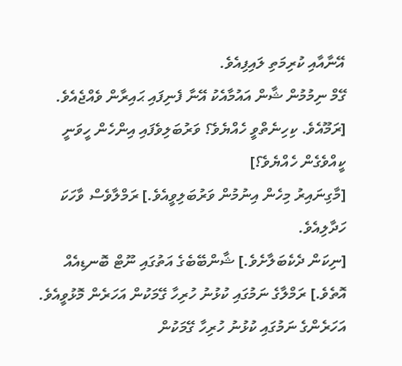އޭނާއާއި ކުރިމަތި ލައިފިއެވެ.
ގޭމް ނިމުމުން ޝާން އައުމާއެކު އޭނާ ފެނިފައި ޙައިރާން ވެއްޖެއެވެ.
[ރަމޫއެވެ. ކިހިނެތްވީ ހެއްޔެވެ؟ ވަރުބަލިވެފައި އިންހެން ހީވަނީ ކީއްވެގެން ހެއްޔެވެ؟]
[މާގިނައިރު މިހެން އިނުމުން ވަރުބަލިވީއެވެ.] ރަމްލާވެސް ވާހަކަ ހަދާލިއެވެ.
[ނިކަން ދެކެބަލާށެވެ.] ޝާންބޭބެގެ އަތުގައި ނޫޓް ބޮނޑިއެއް އޮތެވެ.] ރަމްލާގެ ނަމުގައި ކުޅުނު ހުރިހާ ގޭމަކުން އަހަރެން މޮޅުވީއެވެ. އަހަރެންގެ ނަމުގައި ކުޅުނު ހުރިހާ ގޭމަކުން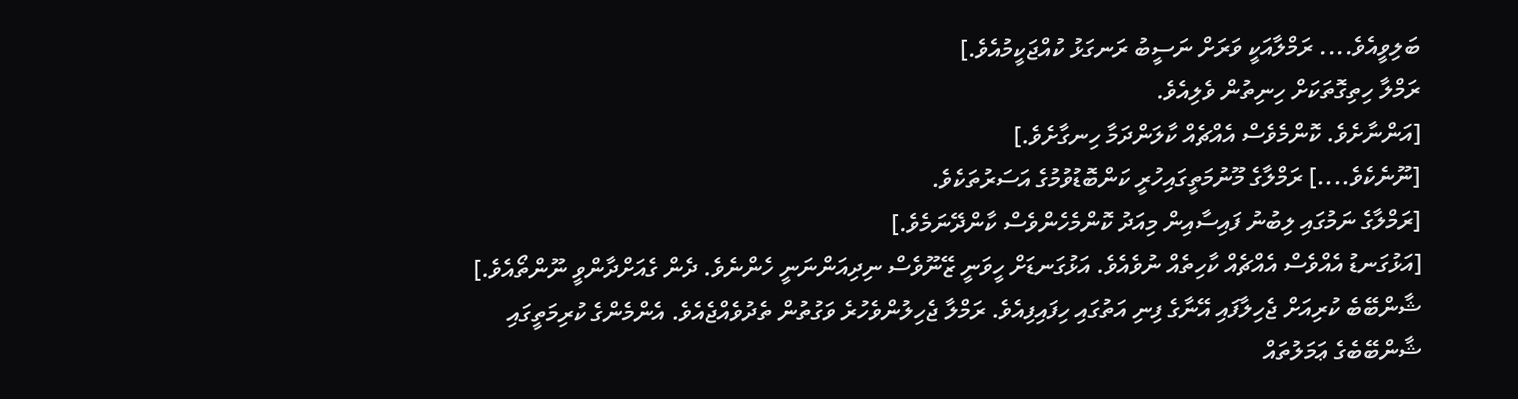ބަލިވީއެވެ.... ރަމްލާއަކީ ވަރަށް ނަސީބު ރަނގަޅު ކުއްޖަކީމުއެވެ.]
ރަމްލާ ހިތިގޮތަކަށް ހިނިތުން ވެލިއެވެ.
[އަންނާށެވެ. ކޮންމެވެސް އެއްޗެއް ކާލަންދަމާ ހިނގާށެވެ.]
[ނޫނެކެވެ....] ރަމްލާގެ މޫނުމަތީގައިހުރީ ކަންބޮޑުވުމުގެ އަސަރުތަކެވެ.
[ރަމްލާގެ ނަމުގައި ލިބުނު ފައިސާއިން މިއަދު ކޮންމެހެންވެސް ކާންދޭނަމެވެ.]
[އަޅުގަނޑު އެއްވެސް އެއްޗެއް ކާހިތެއް ނުވެއެވެ. އަޅުގަނޑަށް ހީވަނީ ޒޭނޫވެސް ނިދިއަންނަނީ ހެންނެވެ. ދެން ގެއަށްދާންވީ ނޫންތޯއެވެ.]
ޝާންބޭބެ ކުރިއަށް ޖެހިލާފައި އޭނާގެ ފިނި އަތުގައި ހިފައިފިއެވެ. ރަމްލާ ޖެހިލުންވެހުރެ ވަގުތުން ތެދުވެއްޖެއެވެ. އެންމެންގެ ކުރިމަތީގައި ޝާންބޭބެގެ ޢަމަލުތައް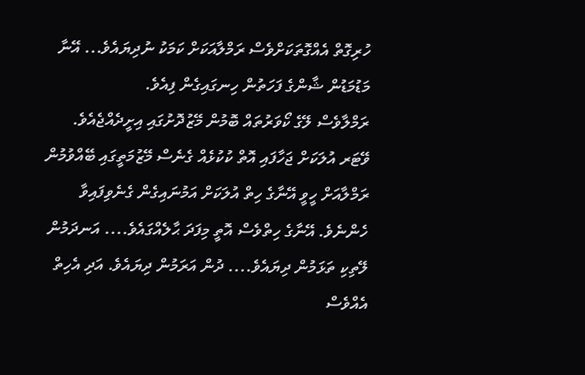ހުރިގޮތް އެއްގޮތަކަށްވެސް ރަމްލާއަކަށް ކަމަކު ނުދިޔައެވެ... އޭނާ މަޑުމަޑުން ޝާންގެ ފަހަތުން ހިނގައިގެން ފިއެވެ.
ރަމްލާވެސް ލޭގެ ކޯވަރުތައް ބޮމުން މޭޒުދޮށުގައި އިށީދެއްޖެއެވެ.
ވޭޓަރ އުލަކަށް ޖަހާފައި އޮތް ކުކުޅެއް ގެނެސް މޭޒުމަތީގައި ބޭއްވުމުން ރަމްލާއަށް ހީވީ އޭނާގެ ހިތް އުލަކަށް އަމުނައިގެން ގެނެވިފައިވާ ހެންނެވެ. އޭނާގެ ހިތްވެސް އޮތީ މިފަދަ ޙާލެއްގައެވެ.... އަނދަމުން ލޭތިކި ތަޅަމުން ދިޔައެވެ.... ދުން އަރަމުން ދިޔައެވެ. އަދި އެހިތް އެއްވެސް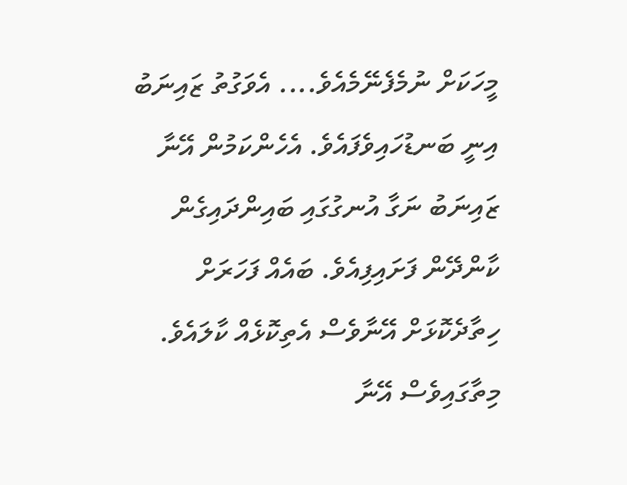މީހަކަށް ނުމެފެނޭމެއެވެ.... އެވަގުތު ޒައިނަބު އިނީ ބަނޑުހައިވެފައެވެ. އެހެންކަމުން އޭނާ ޒައިނަބު ނަގާ އުނގުގައި ބައިންދައިގެން ކާންދޭން ފަށައިފިއެވެ. ބައެއް ފަހަރަށް ހިތާދެކޮޅަށް އޭނާވެސް އެތިކޮޅެއް ކާލައެވެ.
މިތާގައިވެސް އޭނާ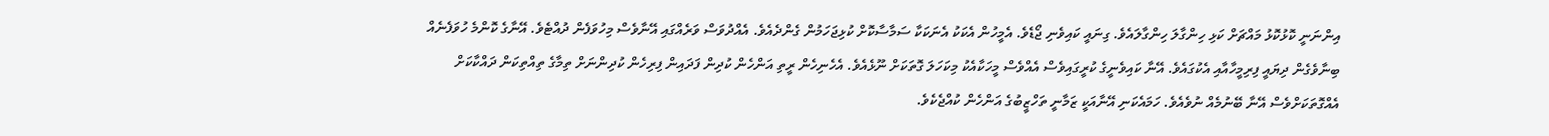އިންނަނީ ކޮޅުކޮޅު މައްޗަށް ކަޅި ހިންގާލަ ހިންގާލައެވެ. ގިނައީ ކައިވެނި ޖޯޑެވެ. އެމީހުން އެކަކު އެނަކަކާ ސަމާސާކޮށް ކުޅިޖަހަމުން ގެންދެއެވެ. އެއްދުވަސް ވަރެއްގައި އޭނާވެސް މިހުވަފެން ދުއްޓެވެ. އޭނާގެ ކޮންމެ ހުވަފެނެއް ބިނާވެގެން ދިޔައީ ފިރިމީހާއާއި އެކުގައެވެ. އޭނާ ކައިވެނީގެ ކުރީގައިވެސް އެއްވެސް މީހަކާއެކު މިކަހަލަ ގޮތަކަށް ނޫޅެއެވެ. އެހެނިހެން ރީތި އަންހެން ކުދިން ފަދައިން ފިރިހެން ކުދިންނަށް ތިމާގެ ތިއްތިކަން ދައްކާކަށް އެއްގޮތަކަށްވެސް އޭނާ ބޭނުމެއް ނުވެއެވެ. ހަމައެކަނި އޭނާއަކީ ޒަމާނީ ތަހްޒީބުގެ އަންހެން ކުއްޖެކެވެ.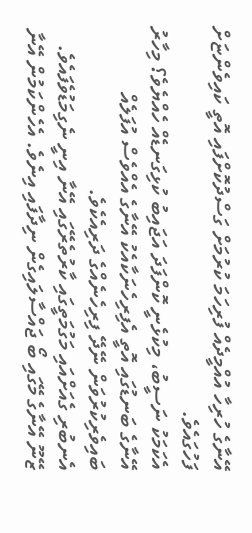އޭނާގެ ހުރިހާ އުއްމީދެއް ފުރިހަމަ ކުރުމަށް ގަސްދުކޮށްފައި އޮތީ ކައިވެންޏަށް ފަހުގައެވެ.
އެކަމަކު ނަސީބު، މިކުޅެނީ ކޮންފަދަ އަޖައިބު ކުޅިގަނޑެއް ހެއްޔެވެ؟ މިހާރު އޭނާގެ ބަނޑުގައި އޮތީ އެފިރިހެނަކާއެކު އޭނާގެ އެއްވެސް އުފަލެއް ބައިވެރިކުރުވަން ނޭދޭ ފިރިހެނެއްގެ ދަރިއެކެވެ.
އެނބުރި ގެއަށްއައި މަގުމަތީގައި ކާރުތެރޭގައި އޭނާ އިނީ ނެގިމަޑުވެފައެވެ. ޒޭނޫ އޭނާގެ މޭގައި ބޯ ޖައްސާލައިގެން ނިދާފައި އިނެވެ. އެހެންކަމުން އޭނާ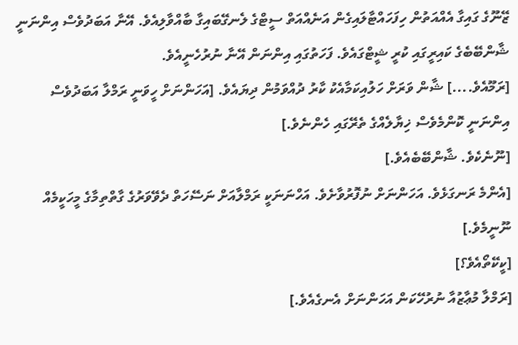ޒޭނޫގެ ގައިގާ އެއްއަތުން ހިފަހައްޓާލައިގެން އަނެއްއަތް ސީޓްގެ ލެނގޭބައިގާ ބާއްވާލިއެވެ. އޭނާ އަބަދުވެސް އިންނަނީ ޝާންބޭބެގެ ކައިރީގައި ކުރީ ޝީޓްގައެވެ. ފަހަތުގައި އިންނަން އޭނާ ނުރުހެނީއެވެ.
[ރަމޫއެވެ....] ޝާން ވަރަށް ހަލުއިކަމާއެކު ކާރު ދުއްވަމުން ދިޔައެވެ. [އަހަންނަށް ހީވަނީ ރަމްލާ އަބަދުވެސް އިންނަނީ ކޮންމެވެސް ޚިޔާލެއްގެ ތެރޭގައި ހެންނެވެ.]
[ނޫނެކެވެ. ޝާންބޭބެއެވެ.]
[އެންމެ ރަނގަޅެވެ. އަހަންނަށް ނުފޮރުވާށެވެ. އަހްނަނަކީ ރަމްލާއަށް ނަސޭހަތް ދެވޭވަރުގެ ގާތްތިމާގެ މީހަކީމެއް ނޫނީމެވެ.]
[ކީކޭތޯއެވެ؟]
[ރަމްލާ މުޢާޒުއާ ނުރުހޭކަން އަހަންނަށް އެނގެއެވެ.]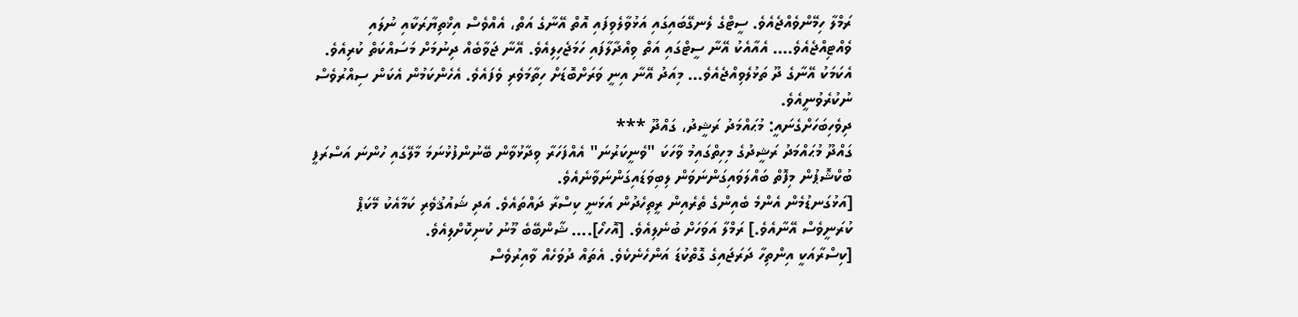ރަމްލާ ހިމޭންވެއްޖެއެވެ. ސީޓްގެ ލެނގޭބައިގައި އަޅުވާލެވިފައި އޮތް އޭނާގެ އަތް، އެއްވެސް އިޚްތިޔާރަކާއި ނުލައި ވެއްޓިއްޖެއެވެ.... އެއާއެކު އޭނާ ސީޓްގައި އަތް ވިއްދާލާފައި ހަމަޖެހިލިއެވެ. އޭނާ ޖަވާބެއް ދިނުމަށް މަސައްކަތް ކުރިއެވެ. އެކަމަކު އޭނާގެ ދޫ ތަޅުލެވިއްޖެއެވެ... މިއަދު އޭނާ އިނީ ވަރަށްބޮޑަށް ހިތާމަވެރި ވެފައެވެ. އެހެންކަމުން އެކަން ސިއްރުވެސް ނުކުރެވުނީއެވެ.
ދިވެހިބަހަށްގެނައީ: މުޙައްމަދު ރަޝީދު، ގައްދޫ ***
ގައްދޫ މުޙައްމަދު ރަޝީދުގެ މިހިތްގައިމު ވާހަކަ "ވެނީކަރުނަ" އެއްފަހަރާ ވިދާޅުވާން ބޭނުންފުޅުނަމަ މާލޭގައި ހުންނަ އަސްރަފީ ބުކްޝޮޕުން މިފޮތް ބައްލަވައިގަންނަވަން ލިބިވަޑައިގަންނަވާނެއެވެ.
[އަޅުގަނޑުމެން އެންމެ ބެއިންގެ ތެރެއިން ރީތިހެދުން އަޅަނީ ކިސްރާ ދައްތައެވެ. އަދި ޝައުޤުވެރި ކަމާއެކު މޭކަޕް ކުރަނީވެސް އޭނާއެވެ.] ރަމްލާ އަވަހަށް ބުނެލިއެވެ. [އޮހހޯ].... ޝާންބޭބެ މޫނު ކުނިކޮށްލިއެވެ.
[ކިސްރާއަކީ އިންތިހާ ދަރަޖައިގެ ގޮތްކުޑަ އަންހެނެކެވެ. އެތައް ދުވަހެއް ވާއިރުވެސް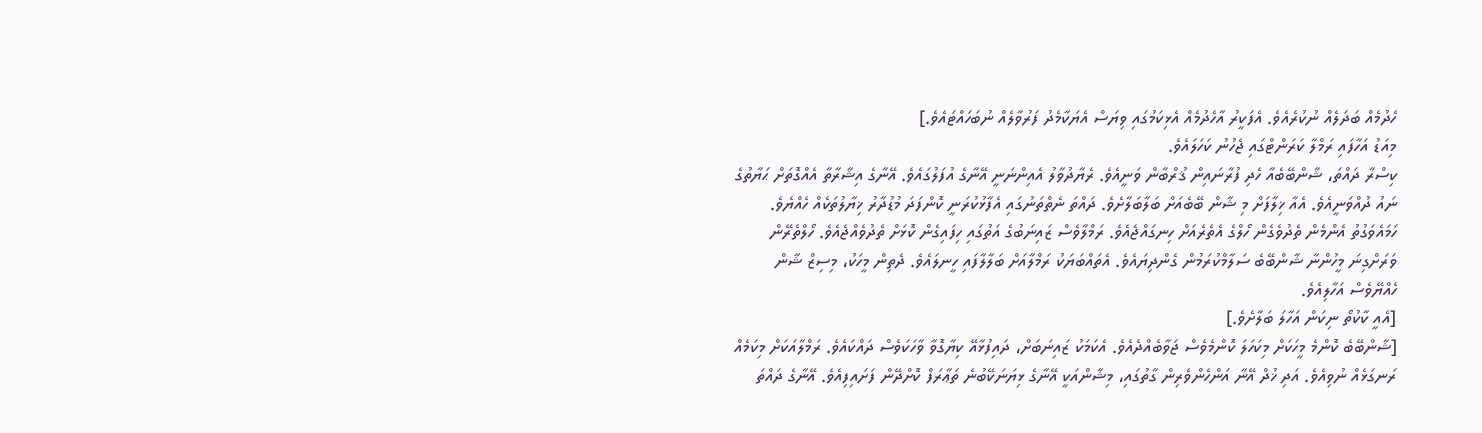ހެދުމެއް ބަދަލެއް ނުކުރެއެވެ. އެފަކީރު އާހެދުމެއް އެޅިކަމުގައި ވިޔަސް އެޔަކާމެދު ފަރުވާލެއް ނުބަހައްޓައެވެ.]
މިއަޑު އަހާފައި ރަމްލާ ކަރަންޓްގައި ޖެހުނު ކަހަލައެވެ.
ކިސްރާ ދައްތަ، ޝާންބޭބެއާ ހެދި ފުރާނައިން ޤުރްބާން ވަނީއެވެ. ރެޔާދުވާލު އެއިންނަނީ އޭނާގެ އުފަލުގައެވެ. އޭނާގެ އިޝާރާތާ އެއްގޮތަށް ޙަޔާތުގެ ނައު ދުއްވަނީއެވެ. އެއާ ޚިލާފަށް މި ޝާން ބޭބެއަށް ބަލާބަލާށެވެ. ދައްތަ ނެތްތަނުގައި އެފާޅުކުރަނީ ކޮންފަދަ މުޑުދާރު ޚިޔާލުތަކެއް ހެއްޔެވެ.
ހަމައެވަގުތު އެންމެން ތެދުވެގެން ހޯލްގެ އެތެރެއަށް ހިނގައްޖެއެވެ. ރަމްލާވެސް ޒައިނަބުގެ އަތުގައި ހިފައިގެން ކޮޅަށް ތެދުވެއްޖެއެވެ. ހޯލްތެރޭން ވަރަށްގިނަ މީހުންނާ ޝާންބޭބެ ސަލާމްކުރަމުން ގެންދިޔައެވެ. އެތައްބަޔަކު ރަމްލާއަށް ބަލާލާފައި ހީނލައެވެ. ދެތިން މީހަކު، މިސިޒް ޝާން ހެއްޔޭވެސް އަހާލިއެވެ.
[އެއީ ކާކުތޯ ނިކަން އަހާލަ ބަލާށެވެ.]
[ޝާންބޭބެ ކޮންމެ މީހަކަށް މިކަހަލަ ކޮންމެވެސް ޖަވާބެއްދެއެވެ. އެކަމަކު ޒައިނަބަށް، ދައިފުޅާއޭ ކިޔާގޮވާ ވާހަކަވެސް ދައްކައެވެ. ރަމްލާއަކަށް މިކަމެއް ރަނގަޅެއް ނުވިއެވެ. އަދި ޚުދް އޭނާ އަންހެންވެރިން ގާތުގައި، މިޝާންއަކީ އޭނާގެ ޅިޔަނަކޭބުނެ ތަޢާރަފް ކޮށްދޭން ފަށައިފިއެވެ. އޭނާގެ ދައްތަ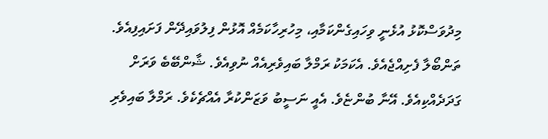މިދުވަސްކޮޅު އުޅެނީ ވިހައިގެންކަމާއި، މިހުރިހާކަމެއް އޮޅުން ފިލުވައިދޭން ފަށައިފިއެވެ.
ތަންބޯލާ ފެށިއްޖެއެވެ. އެކަމަކު ރަމްލާ ބައިވެރިއެއް ނުވިއެވެ. ޝާންބޭބެ ވަރަށް ގަދަދެއްކިއެވެ. އޭނާ ބުންޏެވެ. އެއީ ނަސީބު ވަޒަންކުރާ އެއްޗެކެވެ. ރަމްލާ ބައިވެރި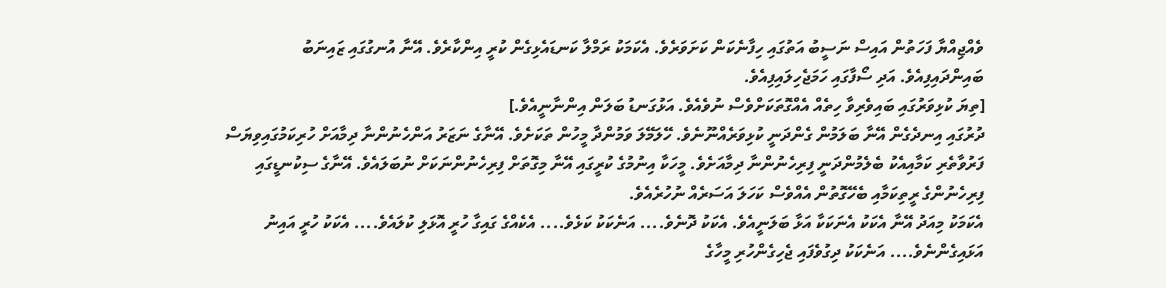ވެއްޖިއްޔާ ފަހަތުން އައިސް ނަސީބު އަތުގައި ހިފާނެކަން ކަށަވަރެވެ. އެކަމަކު ރަމްލާ ކަނޑައެޅިގެން ކުރީ އިންކާރެވެ. އޭނާ އުނގުގައި ޒައިނަބު ބައިންދައިފިއެވެ. އަދި ސޯފާގައި ހަމަޖެހިލައިފިއެވެ.
[ތިޔަ ކުޅިވަރުގައި ބައިވެރިވާ ހިތެއް އެއްގޮތަކަށްވެސް ނުވެއެވެ. އަޅުގަނޑު ބަލަން އިންނާނީއެވެ.]
ދުރުގައި އިނދެގެން އޭނާ ބަލަމުން ގެންދަނީ ކުޅިވަރެއްނޫނެވެ. ހޭލަމޭލަ ވަމުންދާ މީހުން ތަކަށެވެ. އޭނާގެ ނަޒަރު އަންހެނުންނާ ދިމާއަށް ހުރިކަމުގައިވިޔަސް ފަރުވާތެރި ކަމާއިއެކު ބެލެމުންދަނީ ފިރިހެނުންނާ ދިމާއަށެވެ. މީހަކާ އިނުމުގެ ކުރީގައި އޭނާ މިގޮތަށް ފިރިހެނުންނަކަށް ނުބަލައެވެ. އޭނާގެ ސިކުނޑީގައި ފިރިހެނުންގެ ރީތިކަމާއި ބެހޭގޮތުން އެއްވެސް ކަހަލަ އަސަރެއް ނުހުރެއެވެ.
އެކަމަކު މިއަދު އޭނާ އެކަކު އެނަކަކާ އަޅާ ބަލަނީއެވެ. އެކަކު ދޮނެވެ.... އަނެކަކު ކަޅެވެ.... އެކެއްގެ ގައިގާ ހުރީ އޮޅަލި ކުލައެވެ.... އެކަކު ހުރީ އައިނު އަޅައިގެންނެވެ.... އަނެކަކު ދިގުވެފައި ޖެހިގެންހުރި މީހާގެ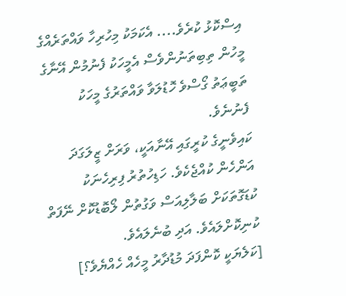އިސްކޮޅު ކުރެވެ.... އެކަމަކު މިހުރިހާ ވައްތަރެއްގެ މީހުން ތިބިތަނުންވެސް އެމީހަކު ފެނުމުން އޭނާގެ ތަބީޢަތު ގޯސްވެ ހޮޑުލަވާ ވައްތަރުގެ މީހަކު ފެނުނެވެ.
ކައިވެނީގެ ކުރީގައި އޭނާއަކީ، ވަރަށް ޒީލަގަދަ އަންހެން ކުއްޖެކެވެ. ހަޑިހުތުރު ފިރިހެނަކު ކުޑަގޮތަކަށް ބަލާލިއަސް ވަގުތުން ލޯބޮޑުކޮށް ނޭފަތް ކުނިކޮށްލައެވެ. އަދި ބުނެލައެވެ.
[ކަލެޔަކީ ކޮންފަދަ މުޑުދާރު މީހެއް ހެއްޔެވެ؟]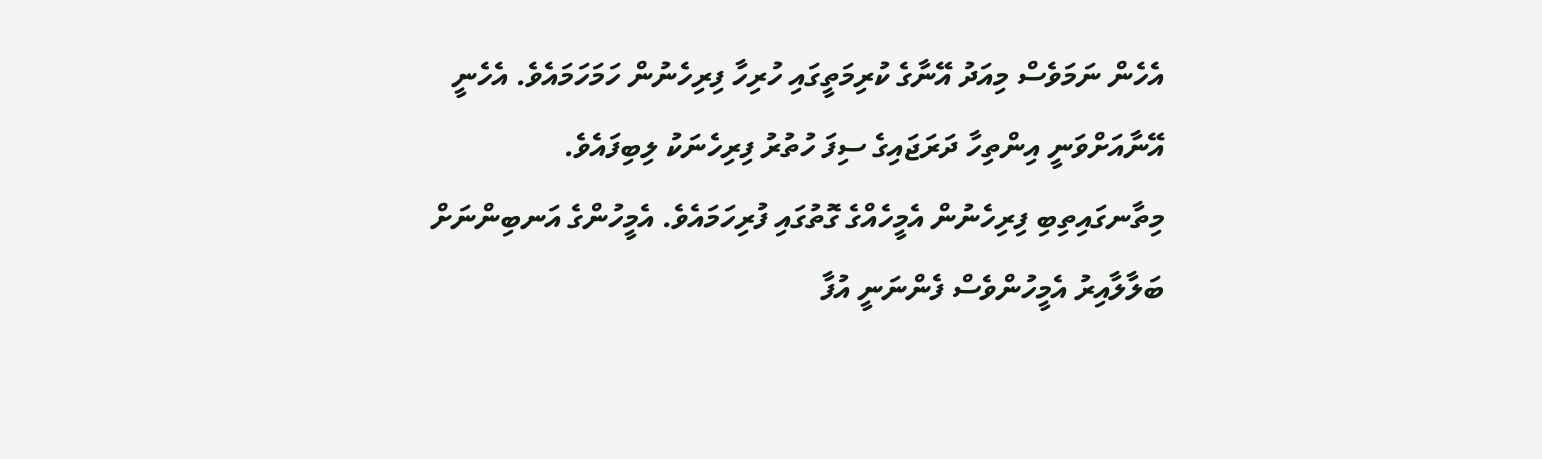އެހެން ނަމަވެސް މިއަދު އޭނާގެ ކުރިމަތީގައި ހުރިހާ ފިރިހެނުން ހަމަހަމައެވެ. އެހެނީ އޭނާއަށްވަނީ އިންތިހާ ދަރަޖައިގެ ސިފަ ހުތުރު ފިރިހެނަކު ލިބިފައެވެ.
މިތާނގައިތިބި ފިރިހެނުން އެމީހެއްގެ ގޮތުގައި ފުރިހަމައެވެ. އެމީހުންގެ އަނބިންނަށް ބަލާލާއިރު އެމީހުންވެސް ފެންނަނީ އުފާ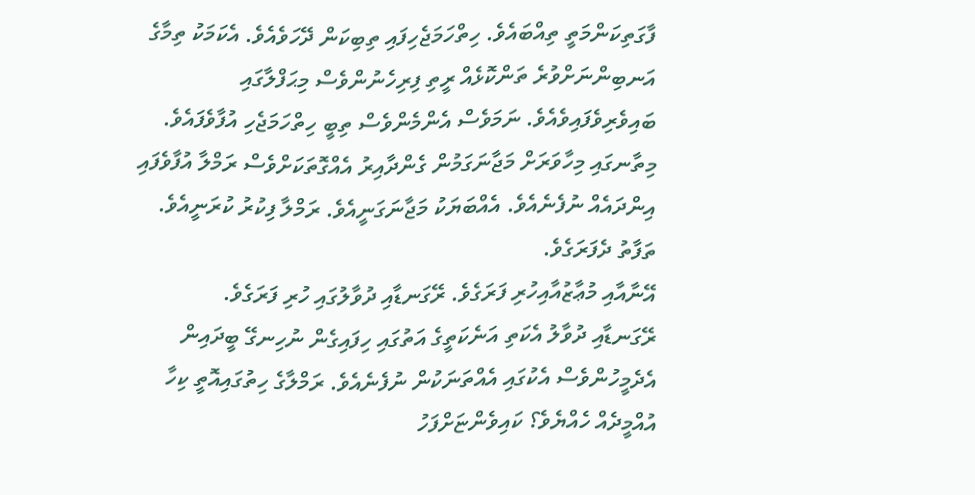ފާގަތިކަންމަތީ ތިއްބައެވެ. ހިތްހަމަޖެހިފައި ތިބިކަން ދޭހަވެއެވެ. އެކަމަކު ތިމާގެ އަނބިންނަށްވުރެ ތަންކޮޅެއް ރީތި ފިރިހެނުންވެސް މިޙަފްލާގައި ބައިވެރިވެފައިވެއެވެ. ނަމަވެސް އެންމެންވެސް ތިބީ ހިތްހަމަޖެހި އުފާވެފައެވެ.
މިތާނގައި މިހާވަރަށް މަޖާނަގަމުން ގެންދާއިރު އެއްގޮތަކަށްވެސް ރަމްލާ އުފާވެފައި އިންދައެއް ނުފެނެއެވެ. އެއްބަޔަކު މަޖާނަގަނީއެވެ. ރަމްލާ ފިކުރު ކުރަނީއެވެ. ތަފާތު ދެފަރަގެވެ.
އޭނާއާއި މުޢާޒުއާއިހުރި ފަރަގެވެ. ރޭގަނޑާއި ދުވާލުގައި ހުރި ފަރަގެވެ.
ރޭގަނޑާއި ދުވާލު އެކަތި އަނެކަތީގެ އަތުގައި ހިފައިގެން ނުހިނގޭ ބީދައިން އެދެމީހުންވެސް އެކުގައި އެއްތަނަކުން ނުފެނެއެވެ. ރަމްލާގެ ހިތުގައިއޮތީ ކިހާ އުއްމީދެއް ހެއްޔެވެ؟ ކައިވެންޏަށްފަހު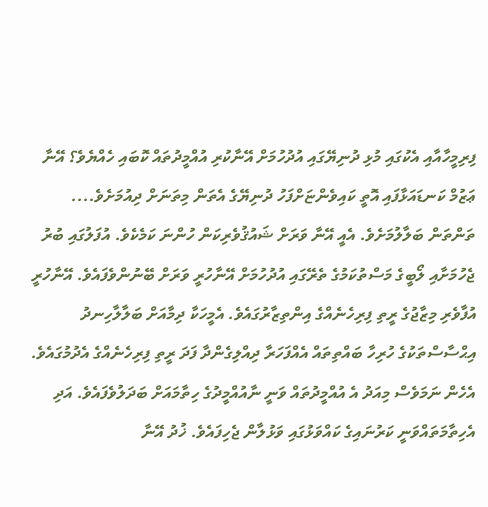ފިރިމީހާއާއި އެކުގައި މުޅި ދުނިޔޭގައި އުދުހުމަށް އޭނާކުރި އުއްމީދުތައް ކޮބައި ހެއްޔެވެ؟ އޭނާ ޢަޒުމް ކަނޑައަޅާފައި އޮތީ ކައިވެންޏަށްފަހު ދުނިޔޭގެ އެތަން މިތަނަށް ދިއުމަށެވެ.... ތަންތަން ބަލާލުމަށެވެ. އެއީ އޭނާ ވަރަށް ޝައުޤުވެރިކަން ހުންނަ ކަމެކެވެ. އުފަލުގައި ބުރު ޖެހުމަށާއި ލޯބީގެ މަސްތުކަމުގެ ތެރޭގައި އުދުހުމަށް އޭނާހުރީ ވަރަށް ބޭނުންވެފައެވެ. އޭނާހުރީ އުފާވެރި މިޒާޖުގެ ރީތި ފިރިހެނެއްގެ އިންތިޒާރުގައެވެ. އެމީހަކާ ދިމާއަށް ބަލާލާހިނދު އިޙްސާސްތަކުގެ ހުރިހާ ބައްތިތައް އެއްފަހަރާ ދިއްލިގެންދާ ފަދަ ރީތި ފިރިހެނެއްގެ އެދުމުގައެވެ.
އެހެން ނަމަވެސް މިއަދު އެ އުއްމީދުތައް ވަނީ ނާއުއްމީދުގެ ހިތާމައަށް ބަދަލުވެފައެވެ. އަދި އެހިތާމަތައްވަނީ ކަރުނައިގެ ކައްވަޅުގައި ވަޅުލާން ޖެހިފައެވެ. ޚުދު އޭނާ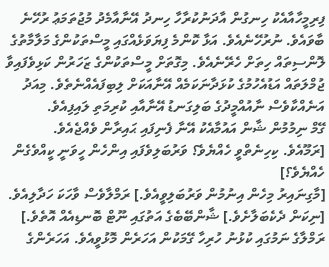ފިރިމީހާއާއެކު ހިނގުން އާދަނުކުރާހާ ހިނދު އޭނާއާމެދު މުޖުތަމަޢު ރުހޭނެ ބާވައެވެ. ނުރުހޭނެއެވެ. އަޅާ ކޮންމެ ފިޔަވަޅެއްގައި މީސްތަކުންގެ މަލާމާތުގެ ލޮންސިތައް ހިތަށް ހެރޭނެއެވެ. މިގޮތަށް މީސްތަކުންގެ ޒަހަރުން ކަޅިވެފައިވާ ޖުމްލަތައް އަޑުއެހުމުގެ ކުޅަދާނަކަމެއް އޭނާއަކަށް ލިބިފައެއްނެތެވެ. މިއަދު އަނެއްކާވެސް ނާއުއްމީދުގެ ބަލިގަނޑު އޭނާއާއި ކުރިމަތި ލައިފިއެވެ.
ގޭމް ނިމުމުން ޝާން އައުމާއެކު އޭނާ ފެނިފައި ޙައިރާން ވެއްޖެއެވެ.
[ރަމޫއެވެ. ކިހިނެތްވީ ހެއްޔެވެ؟ ވަރުބަލިވެފައި އިންހެން ހީވަނީ ކީއްވެގެން ހެއްޔެވެ؟]
[މާގިނައިރު މިހެން އިނުމުން ވަރުބަލިވީއެވެ.] ރަމްލާވެސް ވާހަކަ ހަދާލިއެވެ.
[ނިކަން ދެކެބަލާށެވެ.] ޝާންބޭބެގެ އަތުގައި ނޫޓް ބޮނޑިއެއް އޮތެވެ.] ރަމްލާގެ ނަމުގައި ކުޅުނު ހުރިހާ ގޭމަކުން އަހަރެން މޮޅުވީއެވެ. އަހަރެންގެ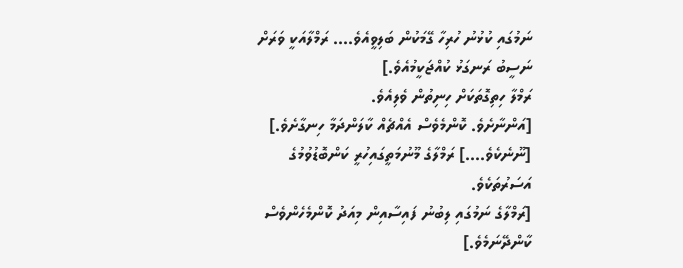ނަމުގައި ކުޅުނު ހުރިހާ ގޭމަކުން ބަލިވީއެވެ.... ރަމްލާއަކީ ވަރަށް ނަސީބު ރަނގަޅު ކުއްޖަކީމުއެވެ.]
ރަމްލާ ހިތިގޮތަކަށް ހިނިތުން ވެލިއެވެ.
[އަންނާށެވެ. ކޮންމެވެސް އެއްޗެއް ކާލަންދަމާ ހިނގާށެވެ.]
[ނޫނެކެވެ....] ރަމްލާގެ މޫނުމަތީގައިހުރީ ކަންބޮޑުވުމުގެ އަސަރުތަކެވެ.
[ރަމްލާގެ ނަމުގައި ލިބުނު ފައިސާއިން މިއަދު ކޮންމެހެންވެސް ކާންދޭނަމެވެ.]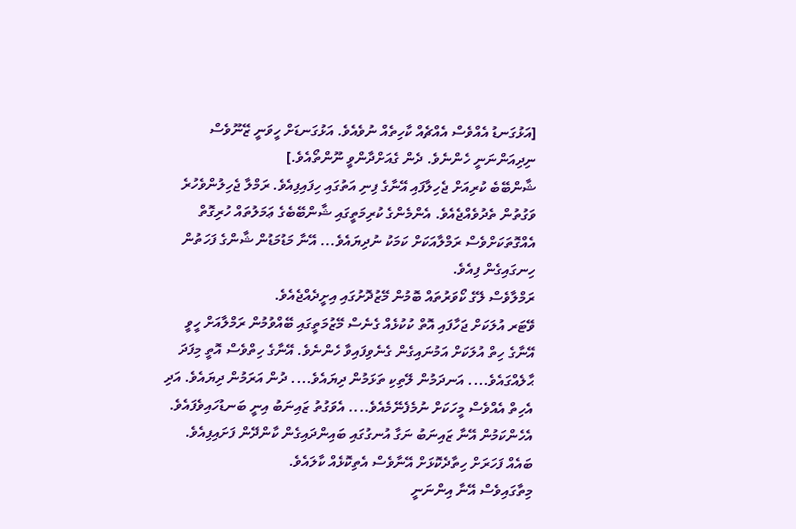[އަޅުގަނޑު އެއްވެސް އެއްޗެއް ކާހިތެއް ނުވެއެވެ. އަޅުގަނޑަށް ހީވަނީ ޒޭނޫވެސް ނިދިއަންނަނީ ހެންނެވެ. ދެން ގެއަށްދާންވީ ނޫންތޯއެވެ.]
ޝާންބޭބެ ކުރިއަށް ޖެހިލާފައި އޭނާގެ ފިނި އަތުގައި ހިފައިފިއެވެ. ރަމްލާ ޖެހިލުންވެހުރެ ވަގުތުން ތެދުވެއްޖެއެވެ. އެންމެންގެ ކުރިމަތީގައި ޝާންބޭބެގެ ޢަމަލުތައް ހުރިގޮތް އެއްގޮތަކަށްވެސް ރަމްލާއަކަށް ކަމަކު ނުދިޔައެވެ... އޭނާ މަޑުމަޑުން ޝާންގެ ފަހަތުން ހިނގައިގެން ފިއެވެ.
ރަމްލާވެސް ލޭގެ ކޯވަރުތައް ބޮމުން މޭޒުދޮށުގައި އިށީދެއްޖެއެވެ.
ވޭޓަރ އުލަކަށް ޖަހާފައި އޮތް ކުކުޅެއް ގެނެސް މޭޒުމަތީގައި ބޭއްވުމުން ރަމްލާއަށް ހީވީ އޭނާގެ ހިތް އުލަކަށް އަމުނައިގެން ގެނެވިފައިވާ ހެންނެވެ. އޭނާގެ ހިތްވެސް އޮތީ މިފަދަ ޙާލެއްގައެވެ.... އަނދަމުން ލޭތިކި ތަޅަމުން ދިޔައެވެ.... ދުން އަރަމުން ދިޔައެވެ. އަދި އެހިތް އެއްވެސް މީހަކަށް ނުމެފެނޭމެއެވެ.... އެވަގުތު ޒައިނަބު އިނީ ބަނޑުހައިވެފައެވެ. އެހެންކަމުން އޭނާ ޒައިނަބު ނަގާ އުނގުގައި ބައިންދައިގެން ކާންދޭން ފަށައިފިއެވެ. ބައެއް ފަހަރަށް ހިތާދެކޮޅަށް އޭނާވެސް އެތިކޮޅެއް ކާލައެވެ.
މިތާގައިވެސް އޭނާ އިންނަނީ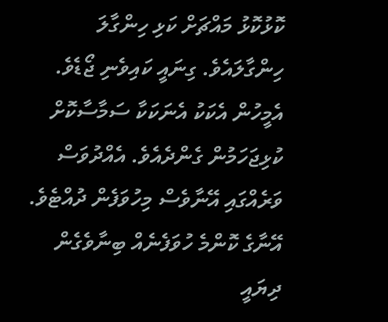ކޮޅުކޮޅު މައްޗަށް ކަޅި ހިންގާލަ ހިންގާލައެވެ. ގިނައީ ކައިވެނި ޖޯޑެވެ. އެމީހުން އެކަކު އެނަކަކާ ސަމާސާކޮށް ކުޅިޖަހަމުން ގެންދެއެވެ. އެއްދުވަސް ވަރެއްގައި އޭނާވެސް މިހުވަފެން ދުއްޓެވެ. އޭނާގެ ކޮންމެ ހުވަފެނެއް ބިނާވެގެން ދިޔައީ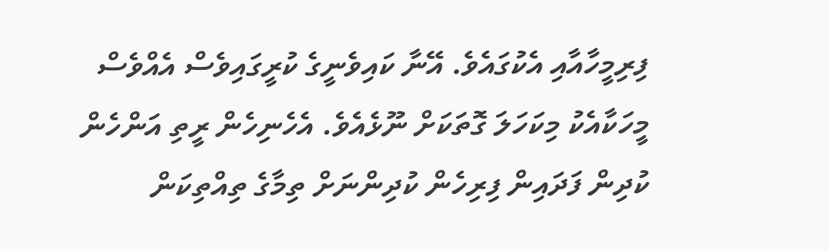ފިރިމީހާއާއި އެކުގައެވެ. އޭނާ ކައިވެނީގެ ކުރީގައިވެސް އެއްވެސް މީހަކާއެކު މިކަހަލަ ގޮތަކަށް ނޫޅެއެވެ. އެހެނިހެން ރީތި އަންހެން ކުދިން ފަދައިން ފިރިހެން ކުދިންނަށް ތިމާގެ ތިއްތިކަން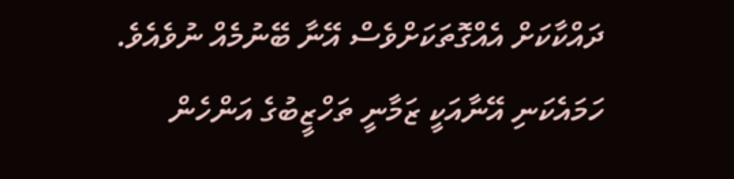ދައްކާކަށް އެއްގޮތަކަށްވެސް އޭނާ ބޭނުމެއް ނުވެއެވެ. ހަމައެކަނި އޭނާއަކީ ޒަމާނީ ތަހްޒީބުގެ އަންހެން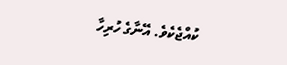ކުއްޖެކެވެ. އޭނާގެ ހުރިހާ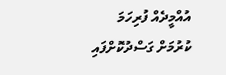އުއްމީދެއް ފުރިހަމަ ކުރުމަށް ގަސްދުކޮށްފައި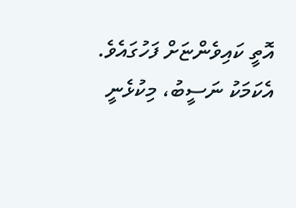އޮތީ ކައިވެންޏަށް ފަހުގައެވެ.
އެކަމަކު ނަސީބު، މިކުޅެނީ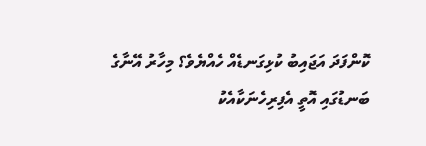ކޮންފަދަ އަޖައިބު ކުޅިގަނޑެއް ހެއްޔެވެ؟ މިހާރު އޭނާގެ ބަނޑުގައި އޮތީ އެފިރިހެނަކާއެކު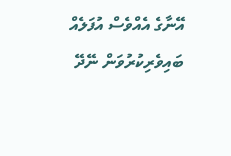އޭނާގެ އެއްވެސް އުފަލެއް ބައިވެރިކުރުވަން ނޭދޭ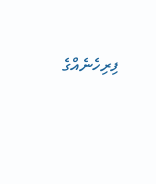ފިރިހެނެއްގެ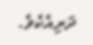ދަރިއެކެވެ.